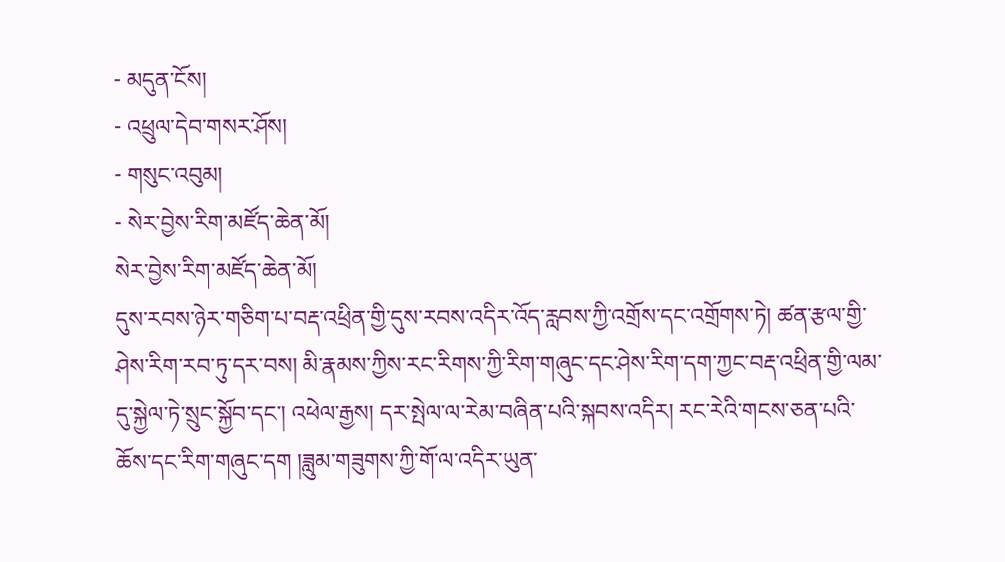- མདུན་ངོས།
- འཕྲུལ་དེབ་གསར་ཤོས།
- གསུང་འབུམ།
- སེར་བྱེས་རིག་མཛོད་ཆེན་མོ།
སེར་བྱེས་རིག་མཛོད་ཆེན་མོ།
དུས་རབས་ཉེར་གཅིག་པ་བརྡ་འཕྲིན་གྱི་དུས་རབས་འདིར་འོད་རླབས་ཀྱི་འགྲོས་དང་འགྲོགས་ཏེ། ཚན་རྩལ་གྱི་ཤེས་རིག་རབ་ཏུ་དར་བས། མི་རྣམས་ཀྱིས་རང་རིགས་ཀྱི་རིག་གཞུང་དང་ཤེས་རིག་དག་ཀྱང་བརྡ་འཕྲིན་གྱི་ལམ་དུ་སྐྱེལ་ཏེ་སྲུང་སྐྱོབ་དང་། འཕེལ་རྒྱས། དར་སྤེལ་ལ་རེམ་བཞིན་པའི་སྐབས་འདིར། རང་རེའི་གངས་ཅན་པའི་ཆོས་དང་རིག་གཞུང་དག །ཟླུམ་གཟུགས་ཀྱི་གོ་ལ་འདིར་ཡུན་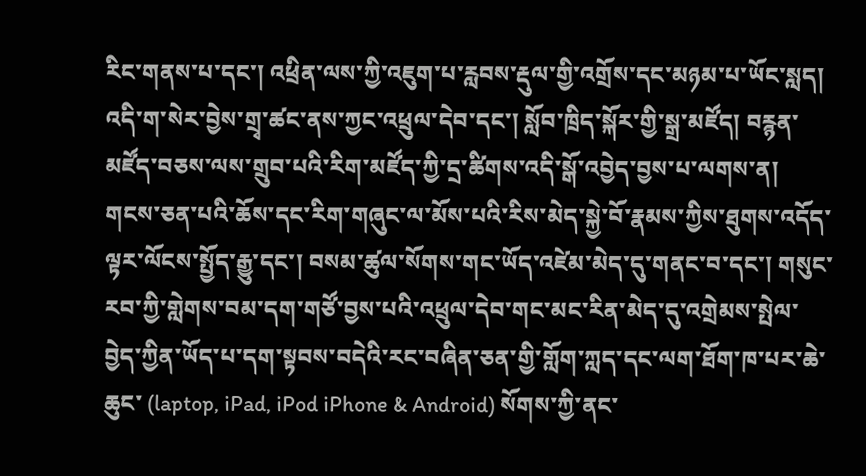རིང་གནས་པ་དང་། འཕྲིན་ལས་ཀྱི་འཇུག་པ་རླབས་རྡུལ་གྱི་འགྲོས་དང་མཉམ་པ་ཡོང་སླད། འདི་ག་སེར་བྱེས་གྲྭ་ཚང་ནས་ཀྱང་འཕྲུལ་དེབ་དང་། སློབ་ཁྲིད་སྐོར་གྱི་སྒྲ་མཛོད། བརྙན་མཛོད་བཅས་ལས་གྲུབ་པའི་རིག་མཛོད་ཀྱི་དྲ་ཚིགས་འདི་སྒོ་འབྱེད་བྱས་པ་ལགས་ན། གངས་ཅན་པའི་ཆོས་དང་རིག་གཞུང་ལ་མོས་པའི་རིས་མེད་སྐྱེ་བོ་རྣམས་ཀྱིས་ཐུགས་འདོད་ལྟར་ལོངས་སྤྱོད་རྒྱུ་དང་། བསམ་ཚུལ་སོགས་གང་ཡོད་འཛེམ་མེད་དུ་གནང་བ་དང་། གསུང་རབ་ཀྱི་གླེགས་བམ་དག་གཙོ་བྱས་པའི་འཕྲུལ་དེབ་གང་མང་རིན་མེད་དུ་འགྲེམས་སྤེལ་བྱེད་ཀྱིན་ཡོད་པ་དག་སྟབས་བདེའི་རང་བཞིན་ཅན་གྱི་གློག་ཀླད་དང་ལག་ཐོག་ཁ་པར་ཆེ་ཆུང་ (laptop, iPad, iPod iPhone & Android) སོགས་ཀྱི་ནང་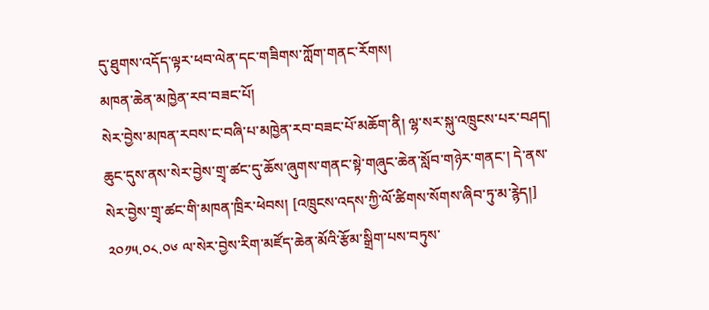དུ་ཐུགས་འདོད་ལྟར་ཕབ་ལེན་དང་གཟིགས་ཀློག་གནང་རོགས།
མཁན་ཆེན་མཁྱེན་རབ་བཟང་པོ།
སེར་བྱེས་མཁན་རབས་ང་བཞི་པ་མཁྱེན་རབ་བཟང་པོ་མཆོག་ནི། ལྷ་སར་སྐུ་འཁྲུངས་པར་བཤད། ཆུང་དུས་ནས་སེར་བྱེས་གྲྭ་ཚང་དུ་ཆོས་ཞུགས་གནང་སྟེ་གཞུང་ཆེན་སློབ་གཉེར་གནང་། དེ་ནས་སེར་བྱེས་གྲྭ་ཚང་གི་མཁན་ཁྲིར་ཕེབས། [འཁྲུངས་འདས་ཀྱི་ལོ་ཚིགས་སོགས་ཞིབ་ཏུ་མ་རྙེད།]
༢༠༡༥.༠༨.༠༦ ལ་སེར་བྱེས་རིག་མཛོད་ཆེན་མོའི་རྩོམ་སྒྲིག་པས་བཏུས་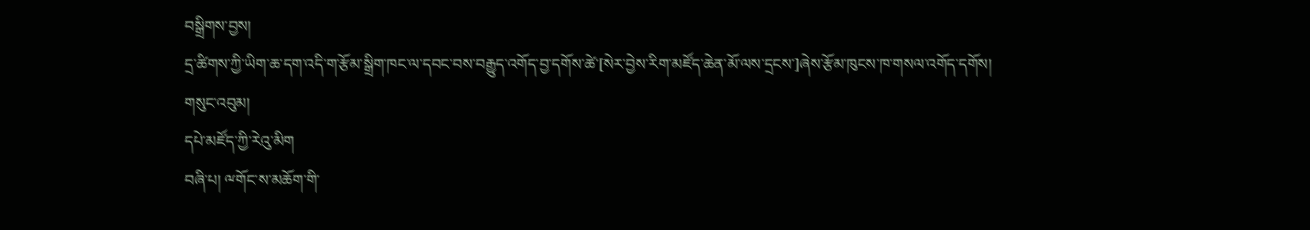བསྒྲིགས་བྱས།
དྲ་ཚིགས་ཀྱི་ཡིག་ཆ་དག་འདི་ག་རྩོམ་སྒྲིག་ཁང་ལ་དབང་བས་བརྒྱུད་འགོད་བྱ་དགོས་ཚེ་[སེར་བྱེས་རིག་མཛོད་ཆེན་མོ་ལས་དྲངས་]ཞེས་རྩོམ་ཁུངས་ཁ་གསལ་འགོད་དགོས།
གསུང་འབུམ།
དཔེ་མཛོད་ཀྱི་རེའུ་མིག
བཞི་པ། ྋགོང་ས་མཆོག་གི་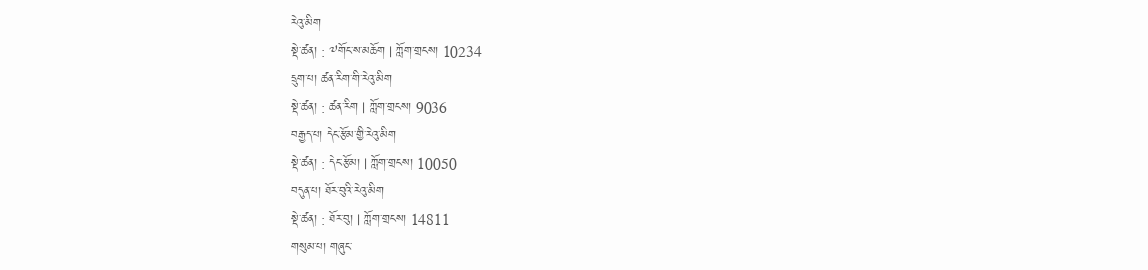རེའུ་མིག
སྡེ་ཚན། : ༧གོང་ས་མཆོག | ཀློག་གྲངས། 10234
དྲུག་པ། ཚན་རིག་གི་རེའུ་མིག
སྡེ་ཚན། : ཚན་རིག | ཀློག་གྲངས། 9036
བརྒྱད་པ། དེང་རྩོམ་གྱི་རེའུ་མིག
སྡེ་ཚན། : དེང་རྩོམ། | ཀློག་གྲངས། 10050
བདུན་པ། ཐོར་བུའི་རེའུ་མིག
སྡེ་ཚན། : ཐོར་བུ། | ཀློག་གྲངས། 14811
གསུམ་པ། གཞུང་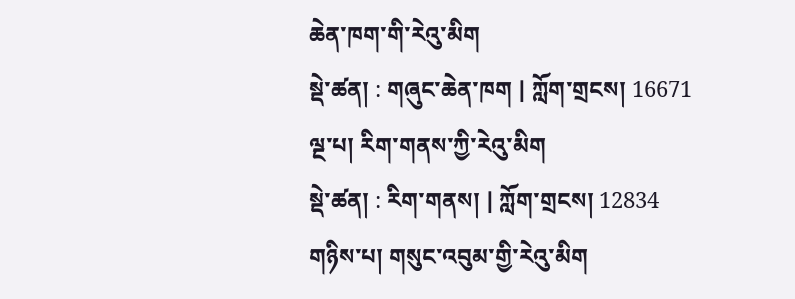ཆེན་ཁག་གི་རེའུ་མིག
སྡེ་ཚན། : གཞུང་ཆེན་ཁག | ཀློག་གྲངས། 16671
ལྔ་པ། རིག་གནས་ཀྱི་རེའུ་མིག
སྡེ་ཚན། : རིག་གནས། | ཀློག་གྲངས། 12834
གཉིས་པ། གསུང་འབུམ་གྱི་རེའུ་མིག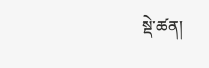སྡེ་ཚན།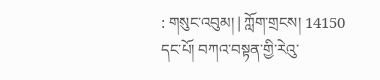: གསུང་འབུམ། | ཀློག་གྲངས། 14150
དང་པོ། བཀའ་བསྟན་གྱི་རེའུ་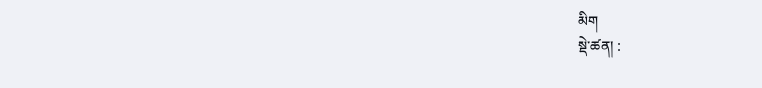མིག
སྡེ་ཚན། :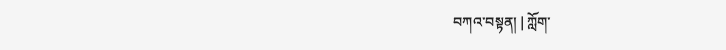བཀའ་བསྟན། | ཀློག་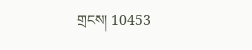གྲངས། 10453